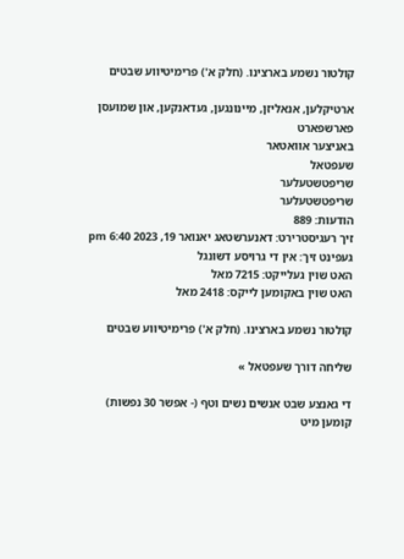קולטור נשמע בארצינו. (חלק א') פרימיטיווע שבטים

ארטיקלען, אנאליזן, מיינונגען, געדאנקען, און שמועסן
פארשפארט
באניצער אוואטאר
שעפטאל
שריפטשטעלער
שריפטשטעלער
הודעות: 889
זיך רעגיסטרירט: דאנערשטאג יאנואר 19, 2023 6:40 pm
געפינט זיך: אין די גרויסע דשונגל
האט שוין געלייקט: 7215 מאל
האט שוין באקומען לייקס: 2418 מאל

קולטור נשמע בארצינו. (חלק א') פרימיטיווע שבטים

שליחה דורך שעפטאל »

די גאנצע שבט אנשים נשים וטף (- אפשר 30 נפשות) קומען מיט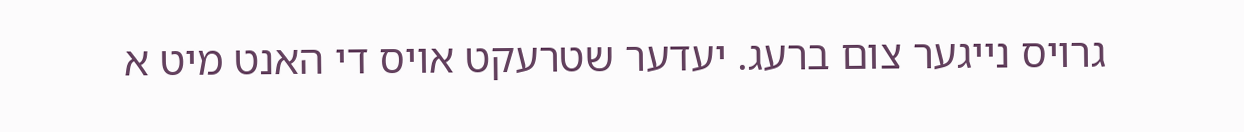גרויס נייגער צום ברעג. יעדער שטרעקט אויס די האנט מיט א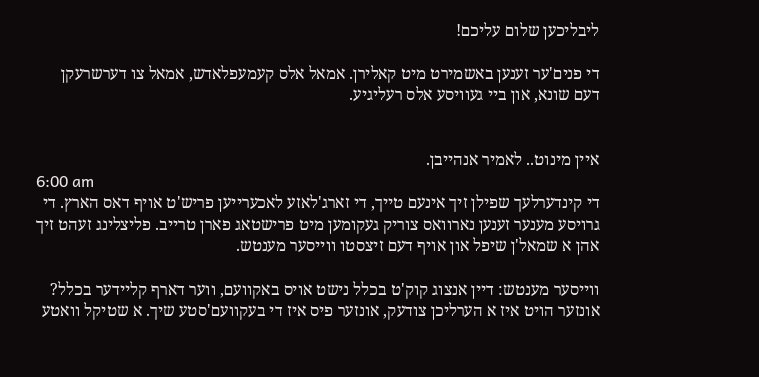ליבליכען שלום עליכם!

די פנים'ער זענען באשמירט מיט קאלירן. אמאל אלס קעמעפלאדש, אמאל צו דערשרעקן דעם שונא, און ביי געוויסע אלס רעליגיע.


איין מינוט.. לאמיר אנהייבן.
6:00 am
די קינדערלעך שפילן זיך אינעם טייך, די זארג'לאזע לאכערייען פריש'ט אויף דאס הארץ. די גרויסע מענער זענען נארוואס צוריק געקומען מיט פרישטאג פארן טרייב. פליצלינג זעהט זיך אהן א שמאל'ן שיפל און אויף דעם זיצסטו ווייסער מענטש.

ווייסער מענטש: דיין אנצוג קוק'ט בכלל נישט אויס באקוועם, ווער דארף קליידער בכלל? אונזער הויט איז א הערליכן צודעק, אונזער פיס איז די בעקוועם'סטע שיך. א שטיקל וואטע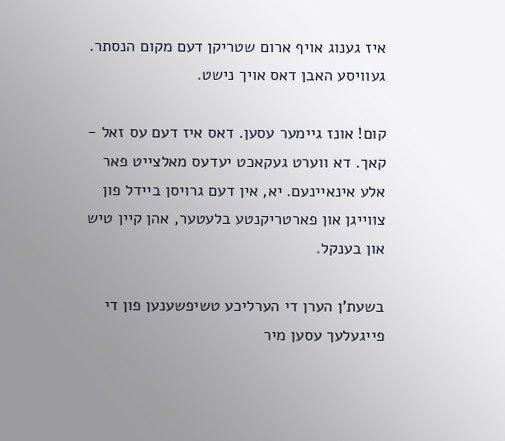איז גענוג אויף ארום שטריקן דעם מקום הנסתר. געוויסע האבן דאס אויך נישט.

קום! אונז גיימער עסען. דאס איז דעם עס זאל - קאך. דא ווערט געקאכט יעדעס מאלצייט פאר אלע אינאיינעם. יא, אין דעם גרויסן ביידל פון צווייגן און פארטריקנטע בלעטער, אהן קיין טיש און בענקל.

בשעת'ן הערן די הערליכע טשיפשענען פון די פייגעלעך עסען מיר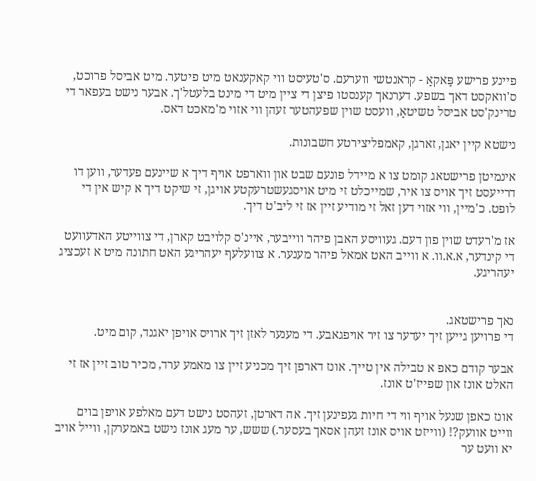פיינע פרישע פַּאקאַ - קראנטשי ווערעם. ס'טעיסט ווי קאקענאט מיט פיטער. מיט אביסל פרוכט, ס'וואקסט דאך בשפע. דערנאך קענסטו פיצן די ציין מיט די מינט בלעטל'ך. אבער נישט בעפאר די טרינק'סט אביסל טשיטאַ, וועסט שוין שפעהטער זעהן ווי אזוי מ'מאכט דאס.

נישטא קיין יאגן, זארגן, קאמפליצירטע חשבונות.

אינמיטן פרישטאג קומט צו א מיידל פונעם שבט און ווארפט אויף דיך א שיינעם פעדער, ווען דו דרייעסט זיך אויס צו איר, שמייכלט זי מיט אויסגעשטרעקטע אויגן, זי שיקט דיך א קיש אין די לופט. כ'מיין, ווי אזוי דען זאל זי מודיע זיין אז זי ליב'ט דיך.

אז מ'רעדט שוין פון דעם. געוויסע האבן פיהר ווייבער, איינ'ס קלויבט קארן, די צווייטע האדעוועט די קינדער, א.א.וו. א ווייב האט אמאל פיהר מענער. א צוועלעף יעהריגע האט חתונה מיט א זעכציג יעהריגע.


נאך פרישטאג.
די פרויען גייען זיך יעדער צו זיר אויפגאבע. די מענער לאזן זיך ארויס אויפן יאגנד, קום מיט.

אבער קודם כאפ א טבילה אין טייך. אונז דארפן זיך מכניע זיין צו מאמע ערד, מכיר טוב זיין אז זי האלט אונז און שפייז'ט אונז.

אונז כאפן שנעל אויף ווי די חיות געפינען זיך. אה דארטן, זעהסט נישט דעם מאלפע אויפן בוים ווייט אוועק?! (ווייזט אויס אונז זעהן אסאך בעסער.) ששש, ער מעג אונז נישט באמערקן, ווייל אויב יא וועט ער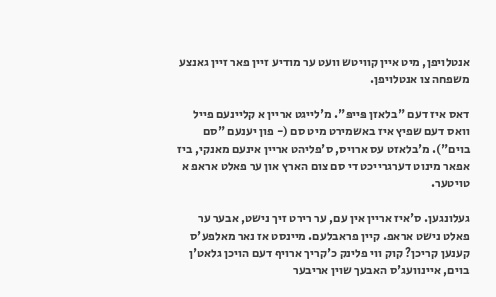אנטלויפן, מיט איין קוויטש וועט ער מודיע זיין פאר זיין גאנצע משפחה צו אנטלויפן.

דאס איז דעם "בלאזן פּייפּ". מ'לייגט אריין א קליינעם פייל וואס דעם שפיץ איז באשמירט מיט סם (- פון יענעם "סם בוים"). מ'בלאזט עס ארויס, ס'פליהט אריין אינעם מאנקי, ביז אפאר מינוט דערגרייכט די סם צום הארץ און ער פאלט אראפ א טויטער.

געלונגען. ס'איז אריין אין עם, ער רירט זיך נישט, אבער ער פאלט נישט אראפ. קיין פראבלעם. מיינסט אז נאר מאלפע'ס קענען קריכן? קוק ווי פלינק כ'קריך ארויף דעם הויכן גלאט'ן בוים, איינוועג'ס האבעך שוין אריבער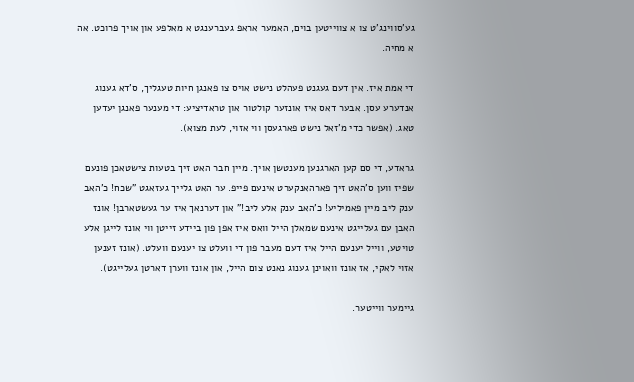גע'סווינג'ט צו א צווייטען בוים, האמער אראפ געברענגט א מאלפע און אויך פרוכט. אה א מחיה.

די אמת איז. אין דעם געגנט פעהלט נישט אויס צו פאנגן חיות טעגליך, ס'דא גענוג אנדערע עסן. אבער דאס איז אונזער קולטור און טראדיציע: די מענער פאנגן יעדען טאג. (אפשר כדי מ'זאל נישט פארגעסן ווי אזוי, לעת מצוא).

גראדע, די סם קען הארגנען מענטשן אויך. מיין חבר האט זיך בטעות צישטאכן פונעם שפיז ווען ס'האט זיך פארהאנקערט אינעם פייפ. ער האט גלייך געזאגט "שכח! כ'האב ענק ליב מיין פאמיליע! כ'האב ענק אלע ליב!" און דערנאך איז ער געשטארבן! אונז האבן עם געלייגט אינעם שמאלן הייל וואס איז אפן פון ביידע זייטן ווי אונז לייגן אלע טויטע, ווייל יענעם הייל איז דעם מעבר פון די וועלט צו יענעם וועלט. (אונז זענען אזוי לאקי, אז אונז וואוינן גענוג נאנט צום הייל, און אונז ווערן דארטן געלייגט).

גיימער ווייטער.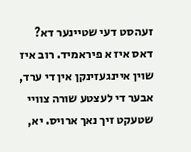זעהסט דעי שטיינער דא? דאס איז א פיראמיד. רוב איז שוין איינגעזינקן אין די ערד, אבער די לעצטע שורה צוויי שטעקט זיך נאך ארויס. יא,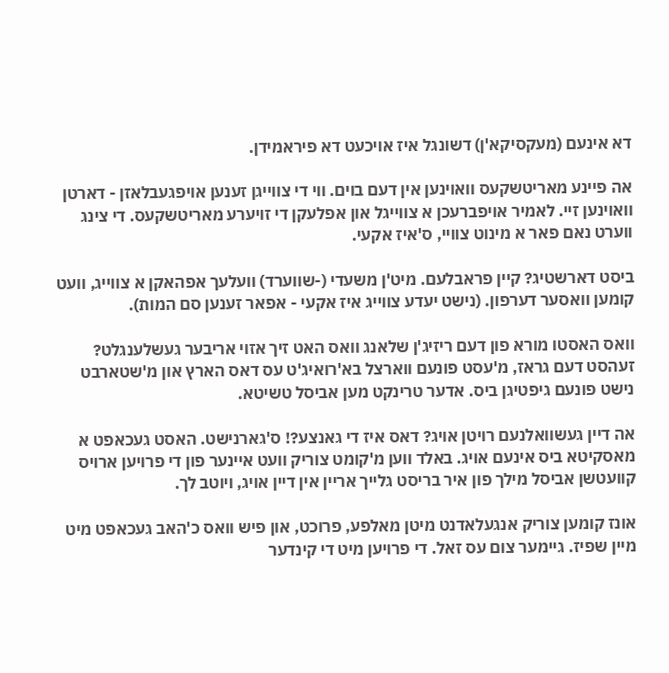דא אינעם (מעקסיקא'ן) דשונגל איז אויכעט דא פיראמידן.

אה פיינע מאריטשקעס וואוינען אין דעם בוים. ווי די צווייגן זענען אויפגעבלאזן - דארטן וואוינען זיי. לאמיר אויפברעכן א צווייגל און אפלעקן די זויערע מאריטשקעס. די צינג ווערט נאם פאר א מינוט צוויי, ס'איז אקעי.

ביסט דארשטיג? קיין פראבלעם. מיט'ן משעדי (-שווערד) וועלעך אפהאקן א צווייג, וועט קומען וואסער דערפון. (נישט יעדע צווייג איז אקעי - אפאר זענען סם המות).

וואס האסטו מורא פון דעם ריזיג'ן שלאנג וואס האט זיך אזוי אריבער געשלענגלט? זעהסט דעם גראז, מ'עסט פונעם ווארצל בא'רואיג'ט עס דאס הארץ און מ'שטארבט נישט פונעם גיפטיגן ביס. אדער טרינקט מען אביסל טשיטא.

אה דיין געשוואלנעם רויטן אויג? דאס איז די גאנצע?! ס'גארנישט. האסט געכאפט א מאסקיטא ביס אינעם אויג. באלד ווען מ'קומט צוריק וועט איינער פון די פרויען ארויס קוועטשן אביסל מילך פון איר בריסט גלייך אריין אין דיין אויג, ויוטב לך.

אונז קומען צוריק אנגעלאדנט מיטן מאלפע, פרוכט, און פיש וואס כ'האב געכאפט מיט מיין שפיז. גיימער צום עס זאל. די פרויען מיט די קינדער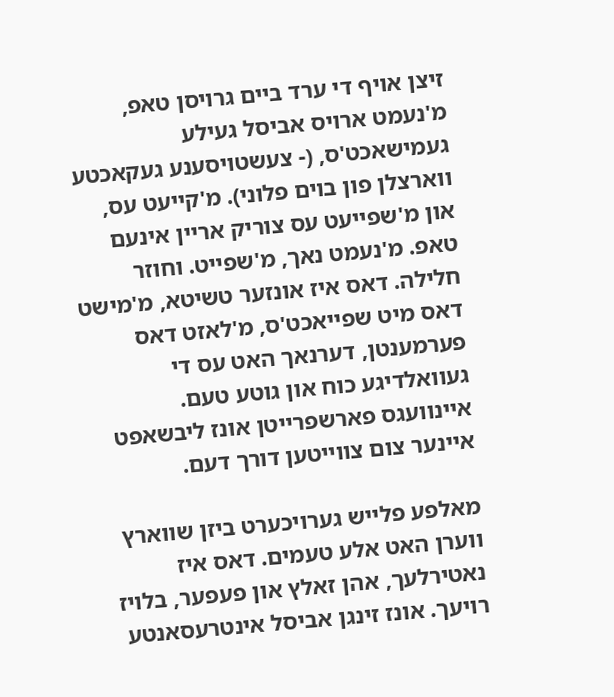זיצן אויף די ערד ביים גרויסן טאפ, מ'נעמט ארויס אביסל געילע געמישאכט'ס, (- צעשטויסענע געקאכטע ווארצלן פון בוים פלוני). מ'קייעט עס, און מ'שפייעט עס צוריק אריין אינעם טאפ. מ'נעמט נאך, מ'שפייט. וחוזר חלילה. דאס איז אונזער טשיטא, מ'מישט דאס מיט שפייאכט'ס, מ'לאזט דאס פערמענטן, דערנאך האט עס די געוואלדיגע כוח און גוטע טעם. איינוועגס פארשפרייטן אונז ליבשאפט איינער צום צווייטען דורך דעם.

מאלפע פלייש גערויכערט ביזן שווארץ ווערן האט אלע טעמים. דאס איז נאטירלעך, אהן זאלץ און פעפער, בלויז רויעך. אונז זינגן אביסל אינטרעסאנטע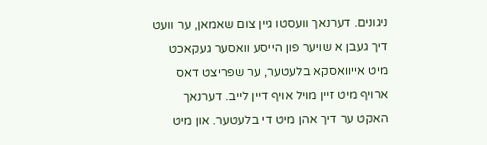ניגונים. דערנאך וועסטו גיין צום שאמאן, ער וועט דיך געבן א שויער פון הייסע וואסער געקאכט מיט אייוואסקא בלעטער, ער שפריצט דאס ארויף מיט זיין מויל אויף דיין לייב. דערנאך האקט ער דיך אהן מיט די בלעטער. און מיט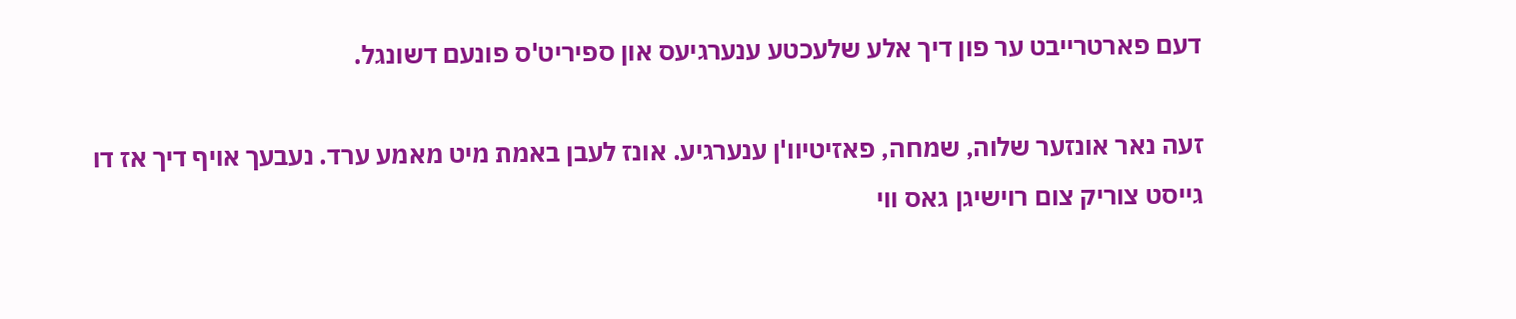דעם פארטרייבט ער פון דיך אלע שלעכטע ענערגיעס און ספיריט'ס פונעם דשונגל.

זעה נאר אונזער שלוה, שמחה, פאזיטיוו'ן ענערגיע. אונז לעבן באמת מיט מאמע ערד. נעבעך אויף דיך אז דו גייסט צוריק צום רוישיגן גאס ווי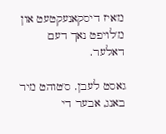מ'איז דיסקאנעקטעט און מ'לויפט נאך דעם דאלער.

גאסט לעבן. ס'טוהט מיר באנג, אבער די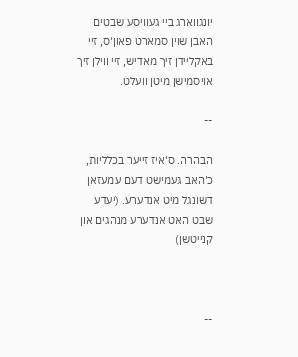יונגווארג ביי געוויסע שבטים האבן שוין סמארט פאון'ס, זיי באקליידן זיך מאדיש, זיי ווילן זיך אויסמישן מיטן וועלט.

--

הבהרה. ס'איז זייער בכלליות, כ'האב געמישט דעם עמעזאן דשונגל מיט אנדערע. (יעדע שבט האט אנדערע מנהגים און קנייטשן)



--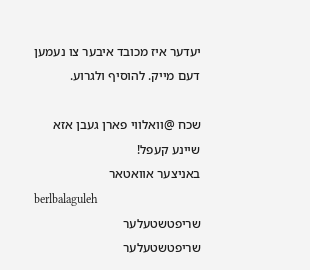יעדער איז מכובד איבער צו נעמען דעם מייק. להוסיף ולגרוע.

שכח @וואלווי פארן געבן אזא שיינע קעפל!
באניצער אוואטאר
berlbalaguleh
שריפטשטעלער
שריפטשטעלער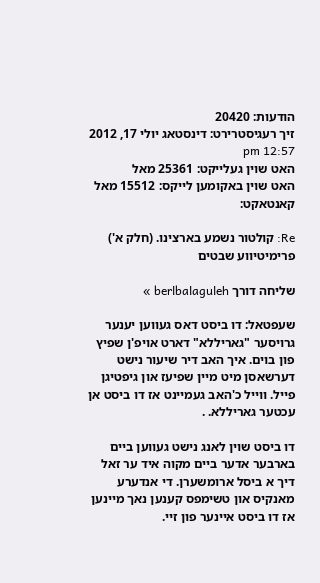הודעות: 20420
זיך רעגיסטרירט: דינסטאג יולי 17, 2012 12:57 pm
האט שוין געלייקט: 25361 מאל
האט שוין באקומען לייקס: 15512 מאל
קאנטאקט:

Re: קולטור נשמע בארצינו. (חלק א') פרימיטיווע שבטים

שליחה דורך berlbalaguleh »

שעפטאל: דו ביסט דאס געווען יענער גרויסער "גאריללא" דארט אויפ'ן שפיץ פון בוים. איך האב דיר שיעור נישט דערשאסן מיט מיין שפיעז און גיפטיגן פייל. ווייל כ'האב געמיינט אז דו ביסט אן עכטער גאריללא. .

דו ביסט שוין לאנג נישט געווען ביים בארבער אדער ביים מקוה איד ער זאל דיך א ביסל ארומשערן. די אנדערע מאנקיס און טשימפס קענען נאך מיינען אז דו ביסט איינער פון זיי.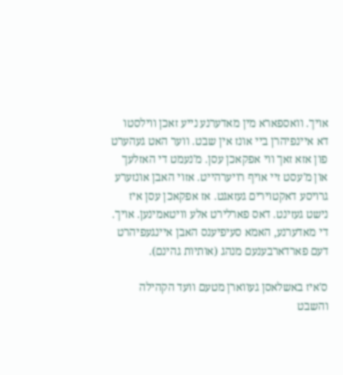אויך. וואספארא מין מאדערנע נייע זאכן ווילסטו דא איינפיהרן ביי אונז אין שבט. ווער האט געהערט פון אזא זאך ווי אפקאכן עסן. מ'נעמט די האזלעך און מ'עסט זיי אויף רויערהייט. אזוי האבן אונזערע גרויסע דאקטוירים געזאגט. אז אפקאכן עסן איז נישט געזינט. דאס פארלירט אלע וויטאמינען. אויך. די מאדערנע, האמא סעיפיענס האבן איינגעפיהרט דעם פארדארבענעם מנהג (אותיות גהינם).

ס'איז באשלאסן געווארן מטעם וועד הקהילה והשבט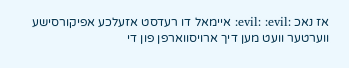אז נאכ :evil: :evil: איימאל דו רעדסט אזעלכע אפיקורסישע ווערטער וועט מען דיך ארויסווארפן פון די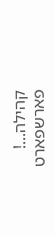קהילה...!
פארשפארט